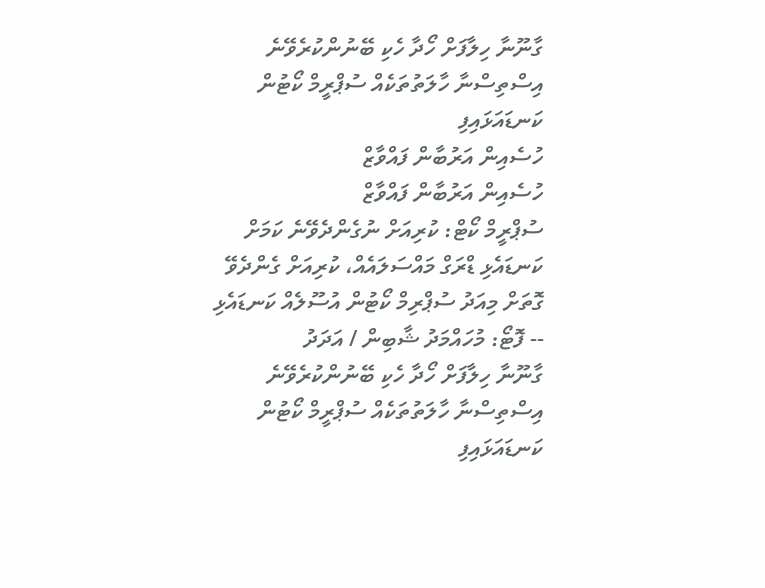ގާނޫނާ ހިލާފަށް ހޯދާ ހެކި ބޭނުންކުރެވޭނެ އިސްތިސްނާ ހާލަތުތަކެއް ސުޕްރީމް ކޯޓުން ކަނޑައަޅައިފި
ހުސެއިން އަރުބާން ފައްވާޒް
ހުސެއިން އަރުބާން ފައްވާޒް
ސުޕްރީމް ކޯޓް: ކުރިއަށް ނުގެންދެވޭނެ ކަމަށް ކަނޑައެޅި ޑްރަގް މައްސަލައެއް، ކުރިއަށް ގެންދެވޭ ގޮތަށް މިއަދު ސުޕްރިމް ކޯޓުން އުސޫލެއް ކަނޑައެޅި -- ފޮޓޯ: މުހައްމަދު ޝާބިން / އަދަދު
ގާނޫނާ ހިލާފަށް ހޯދާ ހެކި ބޭނުންކުރެވޭނެ އިސްތިސްނާ ހާލަތުތަކެއް ސުޕްރީމް ކޯޓުން ކަނޑައަޅައިފި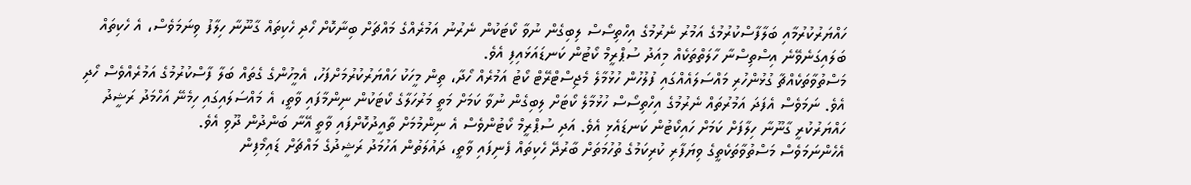ހައްޔަރުކުރުމާއި ބަލާފާސްކުރުމުގެ އަމުރު ނެރުމުގެ އިހްތިސޯސް ލިބިގެން ނުވާ ކޯޓަކުން ނެރުނު އަމުރެއްގެ މައްޗަށް ބިނާކޮށް ހޯދި ހެކިތައް ގާނޫނާ ހިލާފު ވިނަމަވެސް، އެ ހެކިތައް ބަލައިގަނެވޭނެ އިސްތިސްނާ ހާލަތްތަކެއް މިއަދު ސުޕްރީމް ކޯޓުން ކަނޑައަޅައިފި އެވެ.
މަސްތުވާތަކެއްޗާ ގުޅުންހުރި މައްސަލައެއްގައި ފުލުހުން ހުޅުމާލެ މެޖިސްޓްރޭޓް ކޯޓު އަމުރެއް ހޯދާ، ތިން މީހަކު ހައްޔަރުކުރުމަށްފަހު، އެމީހުންގެ ގެތައް ބަލާ ފާސްކުރުމުގެ އަމުރެއްވެސް ހޯދި އެވެ. ނަމަވެސް އެފަދަ އަމުރުތައް ނެރުމުގެ އިހްތިސޯސް ހުޅުމާލެ ކޯޓަށް ލިބިގެން ނުވާ ކަމަށް މަތީ މަރުހަލާގެ ކޯޓަކުން ނިންމާފައި ވާތީ، އެ މައްސަލައިގައި ހިމެނޭ އަހްމަދު ރަޝީދު ހައްޔަރުކުރީ ގާނޫނާ ހިލާފަށް ކަމަށް ހައިކޯޓުން ކަނޑައެޅި އެވެ. އަދި ސުޕްރީމް ކޯޓުންވެސް އެ ނިންމުމަށް ތާއީދުކޮށްފައި ވާތީ އޭނާ ބަންދުން ދޫވި އެވެ.
އެހެންނަމަވެސް މަސްތުވާތަކެތީގެ ވިޔަފާރި ކުރިކަމުގެ ތުހުމަތަށް ބާރުދޭ ހެކިތައް ފެނިފައި ވާތީ، ދައުލަތުން އަހުމަދު ރަޝީދުގެ މައްޗަށް ޑައިމޯފިން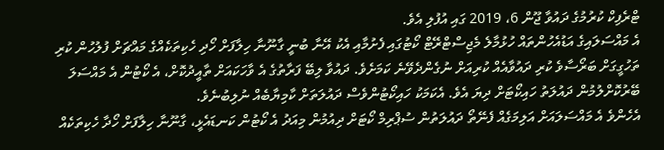ޓްރެފިކް ކުރުމުގެ ދައުވާ ޖޫން 6، 2019 ގައި އުފުލި އެވެ.
އެ މައްސަލައިގެ އަޑުއެހުންތައް ހުޅުމާލެ މެޖިސްޓްރޭޓް ކޯޓުގައި ފެށުމާއި އެކު އޭނާ ބުނީ ގާނޫނާ ހިލާފަށް ހޯދި ހެކިތަކެއްގެ މައްޗަށް ފުލުހުން ކުރި ތަހުގީގަށް ބަރޯސާވެ ކުރި ދައުވާއެއް ކުރިއަށް ނުގެންދެވޭނެ ކަމަށެވެ. ދައުވާ ލިބޭ ފަރާތުގެ އެ ވާހަކައަށް ތާއީދުކޮށް، އެ ކޯޓުން އެ މައްސަލަ ބޭރުކޮށްލުމުން ދައުލަތު ހައިކޯޓަށް ދިޔަ އެވެ. އެކަމަކު ހައިކޯޓުންވެސް ދައުލަތަށް ކާމިޔާބެއް ނުލިބުނެވެ.
އެހެންވެ އެ މައްސަލައަށް އަލިމަގެއް ފެނޭތޯ ދައުލަތުން ސުޕްރިމް ކޯޓަށް ދިއުމުން މިއަދު އެ ކޯޓުން ކަނޑައެޅީ، ގާނޫނާ ހިލާފަށް ހޯދާ ހެކިތަކެއް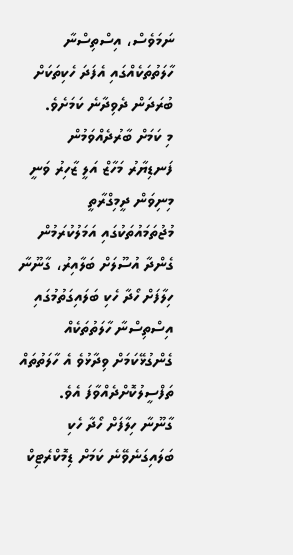ނަމަވެސް، އިސްތިސްނާ ހާލަތުތަކެއްގައި އެފަދަ ހެކިތަކަށް ބުރަދަން ދެވިދާނެ ކަމަށެވެ.
މި ކަމަށް ބާރުދެއްވަމުން ފަނޑިޔާރު މަހާޒް އަލީ ޒާހިރު ވަނީ މިނިވަން ދީމިގްރާތީ މުޖުތަމައުތަކުގައި އަމަލުކުރަމުން ގެންދާ އުސޫލަށް ބަލާއިރު، ގާނޫނާ ހިލާފަށް ހޯދާ ހެކި ބަލައިގަތުމުގައި އިސްތިސްނާ ހާލަތުތަކެއް ގެންގުޅޭކަމަށް ވިދާޅުވެ އެ ހާލަތުތައް ތަފްސީލުކޮށްދެއްވާފަ އެވެ.
ގާނޫނާ ހިލާފަށް ހޯދާ ހެކި ބަލައިގަނެވޭނެ ކަމަށް ޑިމޮކްރެޓިކް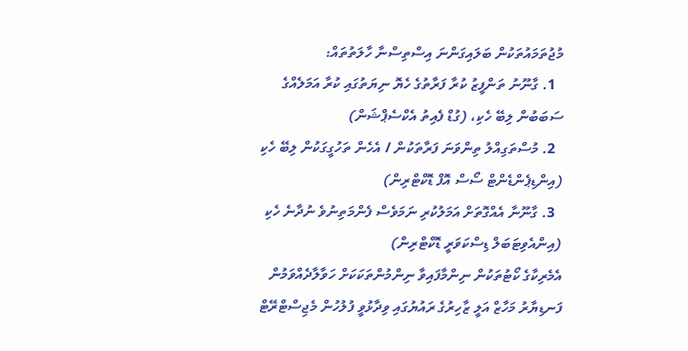މުޖުތަމައުތަކުން ބަލައިގަންނަ އިސްތިސްނާ ހާލަތުތައް:
  1. ގާނޫނު ތަންފީޒު ކުރާ ފަރާތުގެ ހެޔޮ ނިޔަތުގައި ކުރާ އަމަލެއްގެ ސަބަބުން ލިބޭ ހެކި، (ގުޑް ފެއިތު އެކްސެޕްޝަން)
  2. މުސްތަގިއްލު ތިންވަނަ ފަރާތަކުން / އެހެން ތަހުގީގަކުން ލިބޭ ހެކި (އިންޑިޕެންޑެންޓް ސޯސް އޮފް ޑޮކްޓްރިން)
  3. ގާނޫނާ އެއްގޮތަށް އަމަލުކުރި ނަމަވެސް ފެންމަތިނުވެ ނުދާނެ ހެކި (އިންއެވިޓަބަލް ޑިސްކަވަރީ ޑޮކްޓްރިން)
އެމެރިކާގެ ކޯޓުތަކުން ނިންމާފައިވާ ނިންމުންތަކަކަށް ހަވާލާދެއްވަމުން ފަނޑިޔާރު މަހާޒް އަލީ ޒާހިރުގެ ރައުޔުގައި ވިދާޅުވީ ފުލުހުން މެޖިސްޓްރޭޓް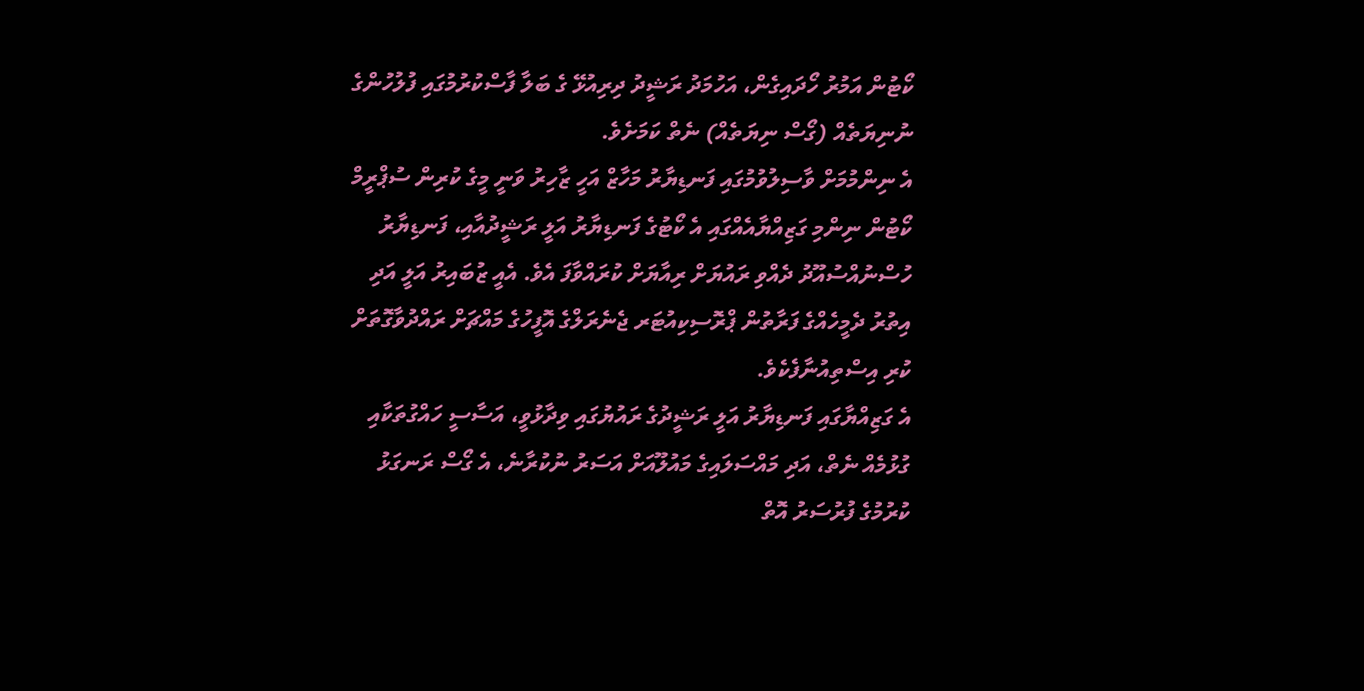ކޯޓުން އަމުރު ހޯދައިގެން، އަހުމަދު ރަޝީދު ދިރިއުޅޭ ގެ ބަލާ ފާސްކުރުމުގައި ފުލުހުންގެ ނުނިޔަތެއް (ގޯސް ނިޔަތެއް) ނެތް ކަމަށެވެ.
އެ ނިންމުމަށް ވާސިލުވުމުގައި ފަނޑިޔާރު މަހާޒް އަހީ ޒާހިރު ވަނީ މީގެ ކުރިން ސުޕްރީމް ކޯޓުން ނިންމި ގަޒިއްޔާއެއްގައި އެ ކޯޓުގެ ފަނޑިޔާރު އަލީ ރަޝީދުއާއި، ފަނޑިޔާރު ހުސްނުއްސުއޫދު ދެއްވި ރައުޔަށް ރިއާޔަށް ކުރައްވާފަ އެވެ. އެއީ ޒުބައިރު އަލީ އަދި އިތުރު ދެމީހެއްގެ ފަރާތުން ޕްރޮސިކިއުޓަރ ޖެނެރަލްގެ އޮފީހުގެ މައްޗަށް ރައްދުވާގޮތަށް ކުރި އިސްތިއުނާފެކެވެ.
އެ ގަޒިއްޔާގައި ފަނޑިޔާރު އަލީ ރަޝީދުގެ ރައުޔުގައި ވިދާޅުވީ، އަސާސީ ހައްގުތަކާއި ގުޅުމެއް ނެތް، އަދި މައްސަލައިގެ މައުލޫއަށް އަސަރު ނުކުރާނެ، އެ ގޯސް ރަނގަޅު ކުރުމުގެ ފުރުސަރު އޮތް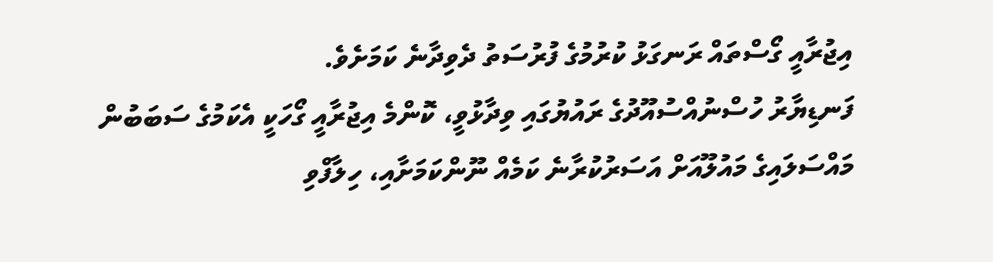އިޖުރާއީ ގޯސްތައް ރަނގަޅު ކުރުމުގެ ފުރުސަތު ދެވިދާނެ ކަމަށެވެ.
ފަނޑިޔާރު ހުސްނުއްސުއޫދުގެ ރައުޔުގައި ވިދާޅުވީ، ކޮންމެ އިޖުރާއީ ގޯހަކީ އެކަމުގެ ސަބަބުން މައްސަލައިގެ މައުލޫއަށް އަސަރުކުރާނެ ކަމެއް ނޫންކަމަށާއި، ހިލާފްވި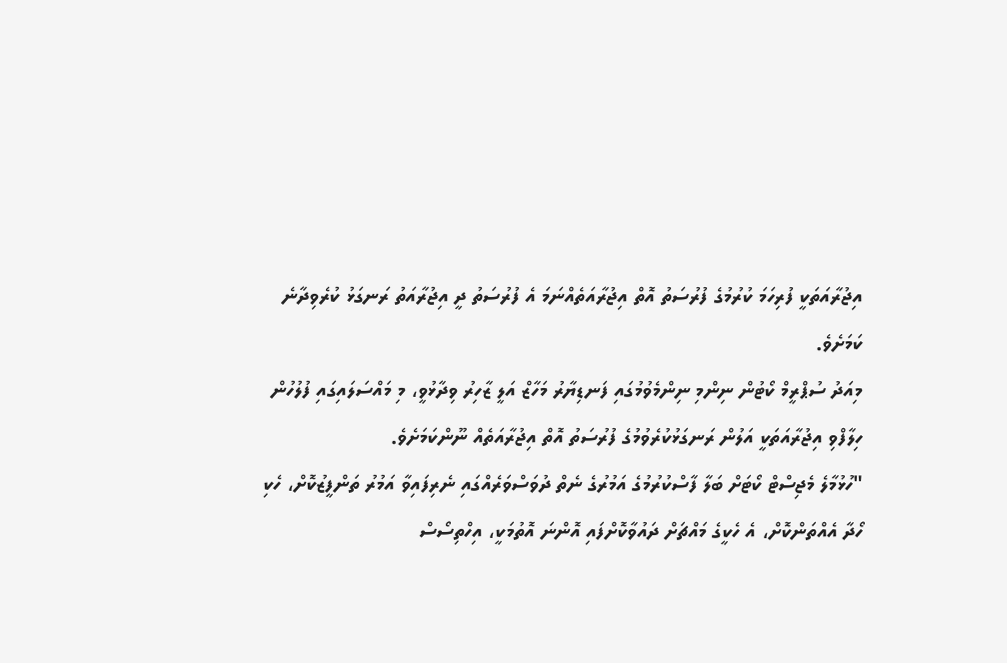އިޖުރާއަތަކީ ފުރިހަމަ ކުރުމުގެ ފުރުސަތު އޮތް އިޖުރާއަތެއްނަމަ އެ ފުރުސަތު ދީ އިޖުރާއަތު ރަނގަޅު ކުރެވިދާނެ ކަމަށެވެ.
މިއަދު ސުޕްރީމް ކޯޓުން ނިންމި ނިންމެވުމުގައި ފަނޑިޔާރު މަހާޒް އަލީ ޒާހިރު ވިދާޅުވީ، މި މައްސަލައިގައި ފުލުހުން ހިލާފްވި އިޖުރާއަތަކީ އަލުން ރަނގަޅުކުރެވުމުގެ ފުރުސަތު އޮތް އިޖުރާއަތެއް ނޫންކަމަށެވެ.
"ހުޅުމާލެ މެޖިސްޓް ކޯޓަށް ބަލާ ފާސްކުރުމުގެ އަމުރުގެ ނެތް ދުވަސްވަރެއްގައި ނެރިފައިވާ އަމުރު ތަންފީޒުކޮށް، ހެކި ހޯދާ އެއްތަންކޮށް، އެ ހެކީގެ މައްޗަށް ދައުވާކޮށްފައި އޮންނަ އޮތުމަކީ، އިހްތިސޯސް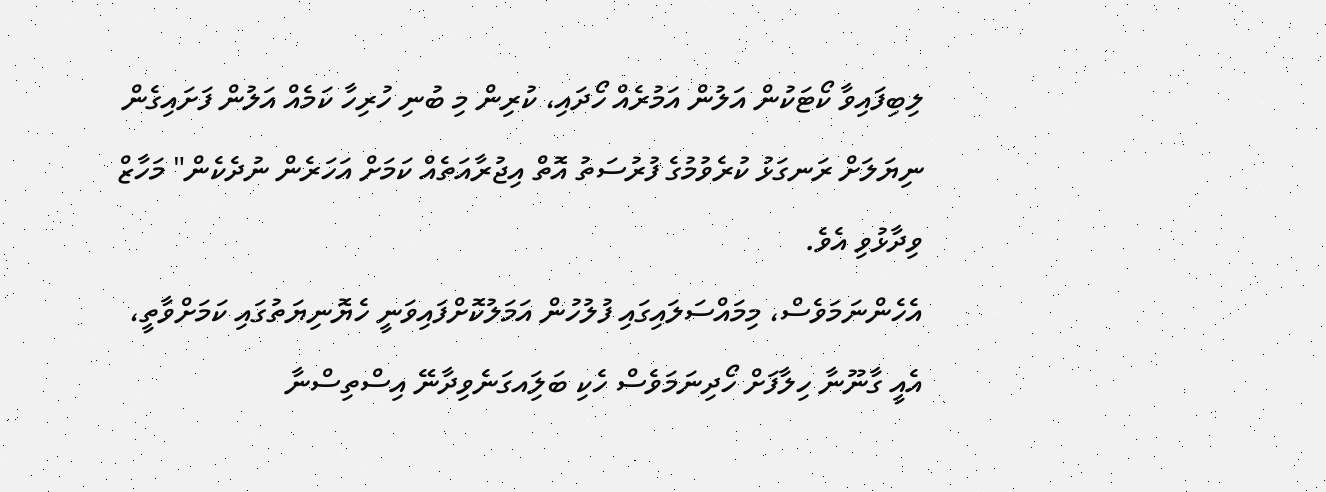ލިބިފައިވާ ކޯޓަކުން އަލުން އަމުރެއް ހޯދައި، ކުރިން މި ބުނި ހުރިހާ ކަމެއް އަލުން ފަށައިގެން ނިޔަލަށް ރަނގަޅު ކުރެވުމުގެ ފުރުސަތު އޮތް އިޖުރާއަތެއް ކަމަށް އަހަރެން ނުދެކެން" މަހާޒް ވިދާޅުވި އެވެ.
އެހެންނަމަވެސް، މިމައްސަލައިގައި ފުލުހުން އަމަލުކޮށްފައިވަނީ ހެޔޮނިޔަތުގައި ކަމަށްވާތީ، އެއީ ގާނޫނާ ހިލާފަށް ހޯދިނަމަވެސް ހެކި ބަލަިއގަނެވިދާނޭ އިސްތިސްނާ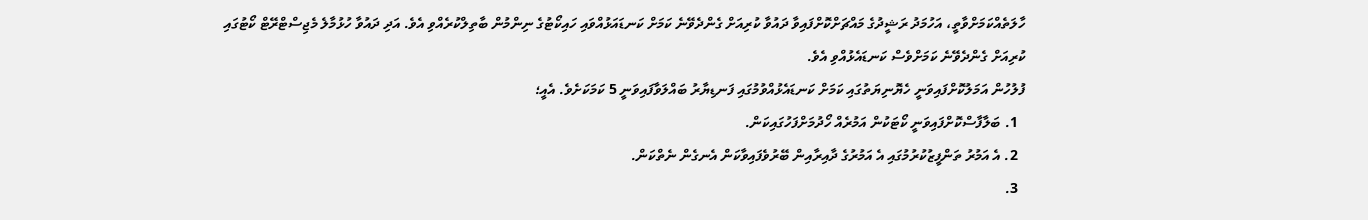ހާލަތެއްކަމަށްވާތީ، އަހުމަދު ރަޝީދުގެ މައްޗަށްކޮށްފައިވާ ދައުވާ ކުރިއަށް ގެންދެވޭނެ ކަމަށް ކަނޑައަޅުއްވައި ހައިކޯޓުގެ ނިންމުން ބާތިލްކުރެއްވި އެވެ. އަދި ދައުވާ ހުޅުމާލެ މެޖިސްޓްރޭޓް ކޯޓުގައި ކުރިއަށް ގެންދެވޭނެ ކަމަށްވެސް ކަނޑައެޅުއްވި އެވެ.
ފުލުހުން އަމަލުކޮށްފައިވަނީ ހެޔޮނިޔަތުގައި ކަމަށް ކަނޑައެޅުއްވުމުގައި ފަނޑިޔާރު ބައްލަވާފައިވަނީ 5 ކަމަކަށެވެ. އެއީ؛
  1. ބަލާފާސްކޮށްފައިވަނީ ކޯޓަކުން އަމުރެއް ހޯދުމަށްފަހުގައިކަން.
  2. އެ އަމުރު ތަންފީޒުކުރުމުގައި އެ އަމުރުގެ ދާއިރާއިން ބޭރުވެފައިވާކަން އެނގެން ނެތްކަން.
  3.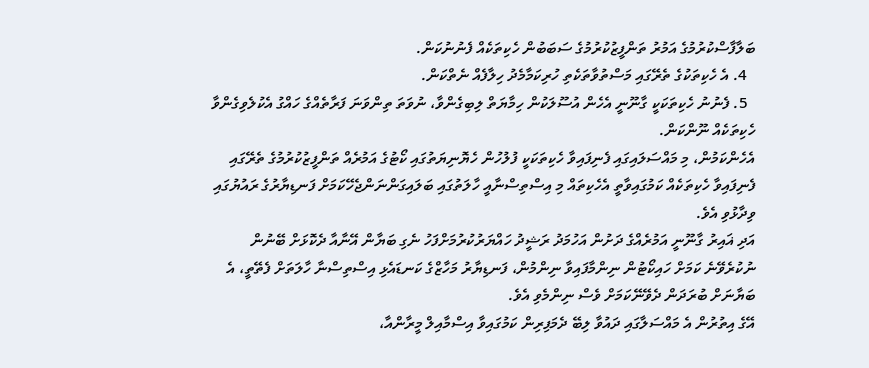ބަލާފާސްކުރުމުގެ އަމުރު ތަންފީޒުކުރުމުގެ ސަބަބުން ހެކިތަކެއް ފެނުނުކަން.
  4. އެ ހެކިތަކުގެ ތެރޭގައި މަސްތުވާތަކެތި ހުރިކަމާމެދު ހިލާފެއް ނެތްކަން.
  5. ފެނުނު ހެކިތަކަކީ ގާނޫނީ އެހެން އުސޫލަކުން ހިމާޔަތް ލިބިގެންވާ، ނުވަތަ ތިންވަނަ ފަރާތެއްގެ ހައްގު އެކުލެވިގެންވާ ހެކިތަކެއް ނޫންކަން.
އެހެންކަމުން، މި މައްސަލައިގައި ފެނިފައިވާ ހެކިތަކަކީ ފުލުހުން ހެޔޮނިޔަތުގައި ކޯޓުގެ އަމުރެއް ތަންފީޒުކުރުމުގެ ތެރޭގައި ފެނިފައިވާ ހެކިތަކެއް ކަމުގައިވާތީ އެހެކިތައް މި އިސްތިސްނާއީ ހާލަތުގައި ބަލައިގަންނަންޖެހޭކަމަށް ފަނޑިޔާރުގެ ރައުޔުގައި ވިދާޅުވި އެވެ.
އަދި ޣައިރު ގާނޫނީ އަމުރެއްގެ ދަށުން އަހުމަދު ރަޝީދު ހައްޔަރުކުރުމަށްފަހު ނެގި ބަޔާން އޭނާއާ ދެކޮޅަށް ބޭނުން ނުކުރެވޭނެ ކަމަށް ހައިކޯޓުން ނިންމާފައިވާ ނިންމުން، ފަނޑިޔާރު މަހާޒްގެ ކަނޑައެޅި އިސްތިސްނާ ހާލަތަށް ފެތޭތީ، އެ ބަޔާނަށް ބުރަދަން ދެވޭނޭކަމަށް ވެސް ނިންމެވި އެވެ.
އޭގެ އިތުރުން އެ މައްސަލާގައި ދައުވާ ލިބޭ ދެމަފިރިން ކަމުގައިވާ އިސްމާއިލް މީރާންއާ،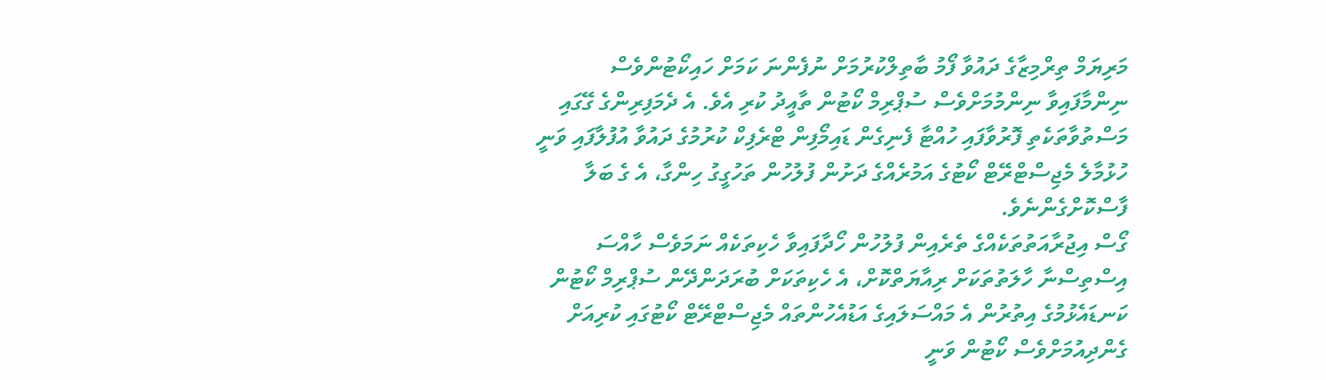މަރިޔަމް ތިރްމިޒާގެ ދައުވާ ފޯމު ބާތިލްކުރުމަށް ނުފެންނަ ކަމަށް ހައިކޯޓުންވެސް ނިންމާފައިވާ ނިންމުމަށްވެސް ސުޕްރިމް ކޯޓުން ތާއީދު ކުރި އެވެ. އެ ދެމަފިރިންގެ ގޭގައި މަސްތުވާތަކެތި ފޮރުވާފައި ހުއްޓާ ފެނިގެން ޑައިމޯފިން ޓްރެފިކް ކުރުމުގެ ދައުވާ އުފުލާފައި ވަނީ ހުޅުމާލެ މެޖިސްޓްރޭޓް ކޯޓުގެ އަމުރެއްގެ ދަށުން ފުލުހުން ތަހުގީގު ހިންގާ، އެ ގެ ބަލާ ފާސްކޮށްގެންނެވެ.
ގޯސް އިޖުރާއަތުތަކެއްގެ ތެރެއިން ފުލުހުން ހޯދާފައިވާ ހެކިތަކެއް ނަމަވެސް ހާއްސަ އިސްތިސްނާ ހާލަތުތަކަށް ރިއާޔަތްކޮށް، އެ ހެކިތަކަށް ބުރަދަންދޭން ސުޕްރިމް ކޯޓުން ކަނޑައެޅުމުގެ އިތުރުން އެ މައްސަލައިގެ އަޑުއެހުންތައް މެޖިސްޓްރޭޓް ކޯޓުގައި ކުރިއަށް ގެންދިއުމަށްވެސް ކޯޓުން ވަނީ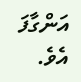އަންގާފަ އެވެ.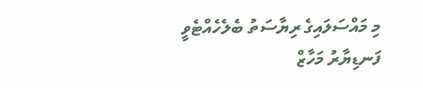މި މައްސަލައިގެ ރިޔާސަތު ބެލެހެއްޓެވީ ފަނޑިޔާރު މަހާޒް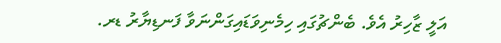އަލީ ޒާހިރު އެވެ. ބެންޗުގައި ހިމެނިވަޑައިގަންނަވާ ފަނޑިޔާރު ޑރ.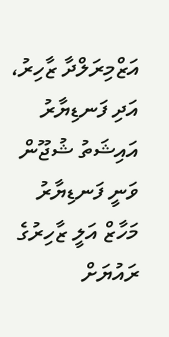އަޒްމިރަލްދާ ޒާހިރު، އަދި ފަނޑިޔާރު އައިޝަތު ޝުޖޫން ވަނީ ފަނޑިޔާރު މަހާޒް އަލީ ޒާހިރުގެ ރައުޔަށް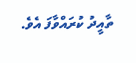ތާއީދު ކުރައްވާފަ އެވެ.